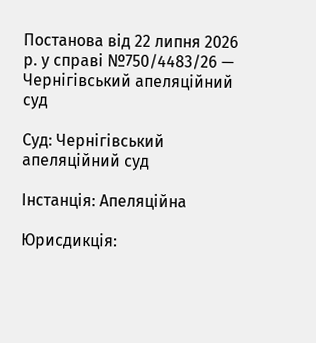Постанова від 22 липня 2026 р. у справі №750/4483/26 — Чернігівський апеляційний суд

Суд: Чернігівський апеляційний суд

Інстанція: Апеляційна

Юрисдикція: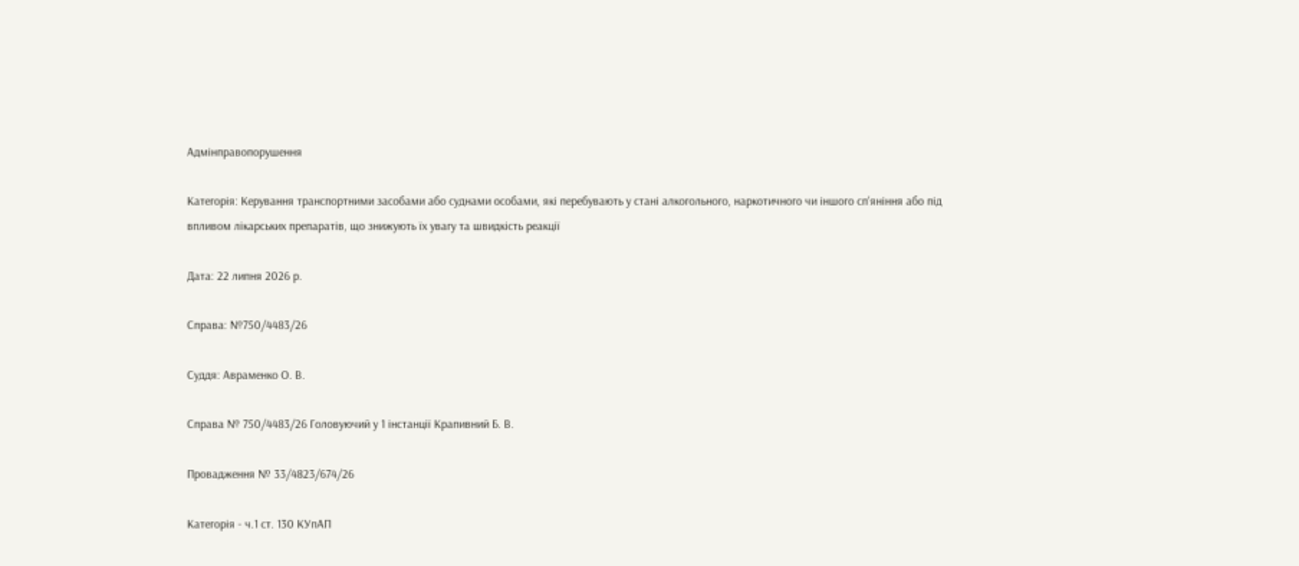Адмінправопорушення

Категорія: Керування транспортними засобами або суднами особами, які перебувають у стані алкогольного, наркотичного чи іншого сп'яніння або під впливом лікарських препаратів, що знижують їх увагу та швидкість реакції

Дата: 22 липня 2026 р.

Справа: №750/4483/26

Суддя: Авраменко О. В.

Справа № 750/4483/26 Головуючий у 1 інстанції Крапивний Б. В.

Провадження № 33/4823/674/26

Категорія - ч.1 ст. 130 КУпАП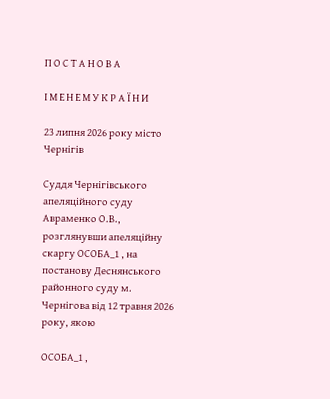П О С Т А Н О В А

І М Е Н Е М У К Р А Ї Н И

23 липня 2026 року місто Чернігів

Суддя Чернігівського апеляційного суду Авраменко О.В., розглянувши апеляційну скаргу ОСОБА_1 , на постанову Деснянського районного суду м. Чернігова від 12 травня 2026 року, якою

ОСОБА_1 ,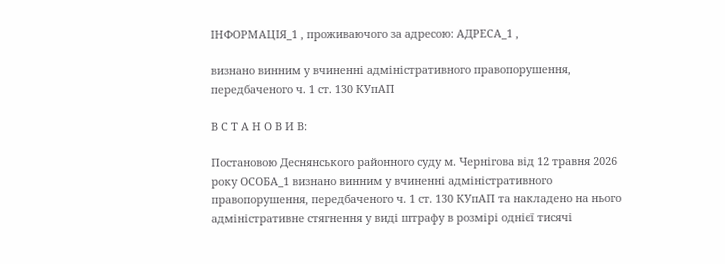ІНФОРМАЦІЯ_1 , проживаючого за адресою: АДРЕСА_1 ,

визнано винним у вчиненні адміністративного правопорушення, передбаченого ч. 1 ст. 130 КУпАП

В С Т А Н О В И В:

Постановою Деснянського районного суду м. Чернігова від 12 травня 2026 року ОСОБА_1 визнано винним у вчиненні адміністративного правопорушення, передбаченого ч. 1 ст. 130 КУпАП та накладено на нього адміністративне стягнення у виді штрафу в розмірі однієї тисячі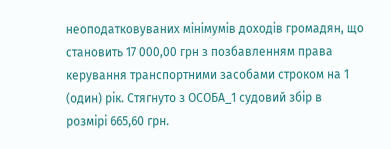неоподатковуваних мінімумів доходів громадян, що становить 17 000,00 грн з позбавленням права керування транспортними засобами строком на 1 (один) рік. Стягнуто з ОСОБА_1 судовий збір в розмірі 665,60 грн.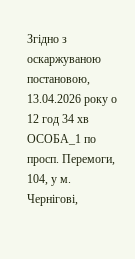Згідно з оскаржуваною постановою, 13.04.2026 року о 12 год 34 хв ОСОБА_1 по просп. Перемоги, 104, у м. Чернігові,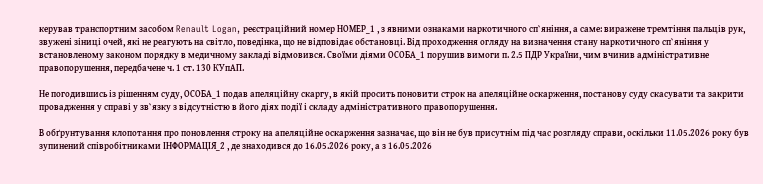керував транспортним засобом Renault Logan, реєстраційний номер НОМЕР_1 , з явними ознаками наркотичного сп`яніння, а саме: виражене тремтіння пальців рук, звужені зіниці очей, які не реагують на світло, поведінка, що не відповідає обстановці. Від проходження огляду на визначення стану наркотичного сп`яніння у встановленому законом порядку в медичному закладі відмовився. Своїми діями ОСОБА_1 порушив вимоги п. 2.5 ПДР України, чим вчинив адміністративне правопорушення, передбачене ч. 1 ст. 130 КУпАП.

Не погодившись із рішенням суду, ОСОБА_1 подав апеляційну скаргу, в якій просить поновити строк на апеляційне оскарження, постанову суду скасувати та закрити провадження у справі у зв`язку з відсутністю в його діях події і складу адміністративного правопорушення.

В обґрунтування клопотання про поновлення строку на апеляційне оскарження зазначає, що він не був присутнім під час розгляду справи, оскільки 11.05.2026 року був зупинений співробітниками ІНФОРМАЦІЯ_2 , де знаходився до 16.05.2026 року, а з 16.05.2026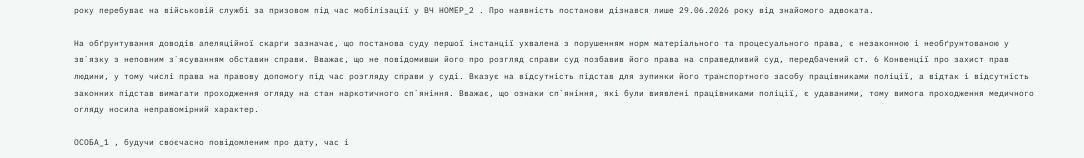року перебуває на військовій службі за призовом під час мобілізації у ВЧ НОМЕР_2 . Про наявність постанови дізнався лише 29.06.2026 року від знайомого адвоката.

На обґрунтування доводів апеляційної скарги зазначає, що постанова суду першої інстанції ухвалена з порушенням норм матеріального та процесуального права, є незаконною і необґрунтованою у зв`язку з неповним з`ясуванням обставин справи. Вважає, що не повідомивши його про розгляд справи суд позбавив його права на справедливий суд, передбачений ст. 6 Конвенції про захист прав людини, у тому числі права на правову допомогу під час розгляду справи у суді. Вказує на відсутність підстав для зупинки його транспортного засобу працівниками поліції, а відтак і відсутність законних підстав вимагати проходження огляду на стан наркотичного сп`яніння. Вважає, що ознаки сп`яніння, які були виявлені працівниками поліції, є удаваними, тому вимога проходження медичного огляду носила неправомірний характер.

ОСОБА_1 , будучи своєчасно повідомленим про дату, час і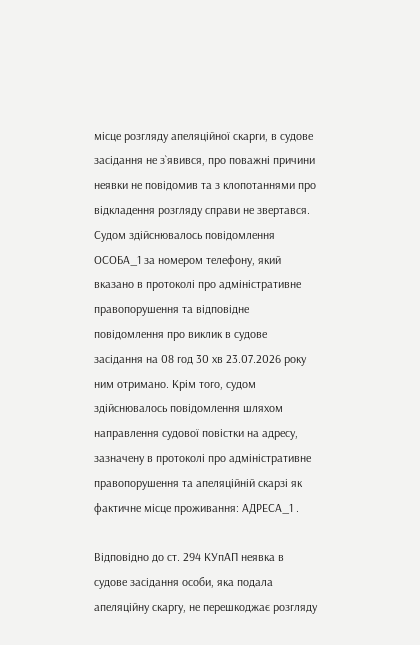місце розгляду апеляційної скарги, в судове засідання не з`явився, про поважні причини неявки не повідомив та з клопотаннями про відкладення розгляду справи не звертався. Судом здійснювалось повідомлення ОСОБА_1 за номером телефону, який вказано в протоколі про адміністративне правопорушення та відповідне повідомлення про виклик в судове засідання на 08 год 30 хв 23.07.2026 року ним отримано. Крім того, судом здійснювалось повідомлення шляхом направлення судової повістки на адресу, зазначену в протоколі про адміністративне правопорушення та апеляційній скарзі як фактичне місце проживання: АДРЕСА_1 .

Відповідно до ст. 294 КУпАП неявка в судове засідання особи, яка подала апеляційну скаргу, не перешкоджає розгляду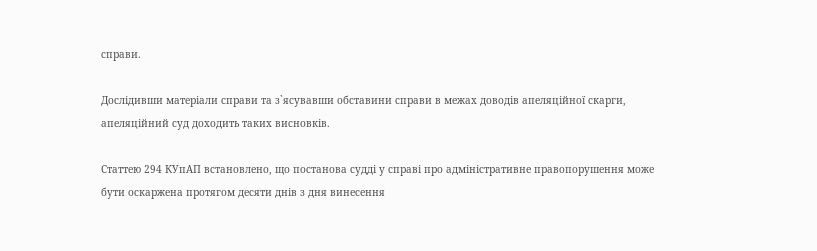справи.

Дослідивши матеріали справи та з`ясувавши обставини справи в межах доводів апеляційної скарги, апеляційний суд доходить таких висновків.

Статтею 294 КУпАП встановлено, що постанова судді у справі про адміністративне правопорушення може бути оскаржена протягом десяти днів з дня винесення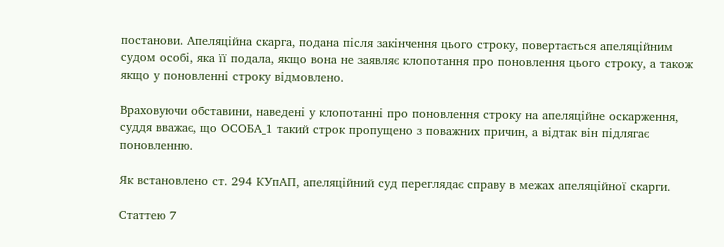постанови. Апеляційна скарга, подана після закінчення цього строку, повертається апеляційним судом особі, яка її подала, якщо вона не заявляє клопотання про поновлення цього строку, а також якщо у поновленні строку відмовлено.

Враховуючи обставини, наведені у клопотанні про поновлення строку на апеляційне оскарження, суддя вважає, що ОСОБА_1 такий строк пропущено з поважних причин, а відтак він підлягає поновленню.

Як встановлено ст. 294 КУпАП, апеляційний суд переглядає справу в межах апеляційної скарги.

Статтею 7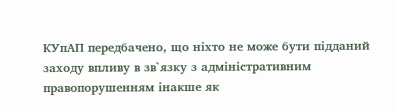КУпАП передбачено, що ніхто не може бути підданий заходу впливу в зв`язку з адміністративним правопорушенням інакше як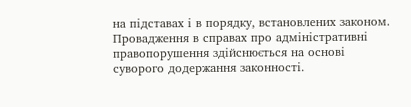на підставах і в порядку, встановлених законом. Провадження в справах про адміністративні правопорушення здійснюється на основі суворого додержання законності.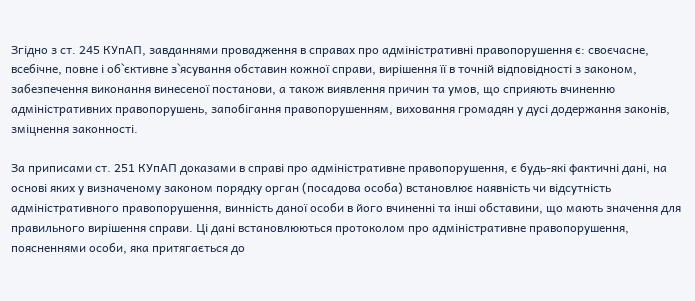Згідно з ст. 245 КУпАП, завданнями провадження в справах про адміністративні правопорушення є: своєчасне, всебічне, повне і об`єктивне з`ясування обставин кожної справи, вирішення її в точній відповідності з законом, забезпечення виконання винесеної постанови, а також виявлення причин та умов, що сприяють вчиненню адміністративних правопорушень, запобігання правопорушенням, виховання громадян у дусі додержання законів, зміцнення законності.

За приписами ст. 251 КУпАП доказами в справі про адміністративне правопорушення, є будь-які фактичні дані, на основі яких у визначеному законом порядку орган (посадова особа) встановлює наявність чи відсутність адміністративного правопорушення, винність даної особи в його вчиненні та інші обставини, що мають значення для правильного вирішення справи. Ці дані встановлюються протоколом про адміністративне правопорушення, поясненнями особи, яка притягається до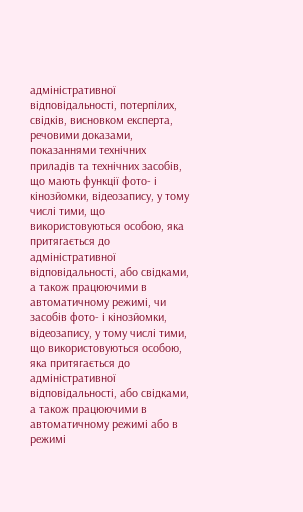адміністративної відповідальності, потерпілих, свідків, висновком експерта, речовими доказами, показаннями технічних приладів та технічних засобів, що мають функції фото- і кінозйомки, відеозапису, у тому числі тими, що використовуються особою, яка притягається до адміністративної відповідальності, або свідками, а також працюючими в автоматичному режимі, чи засобів фото- і кінозйомки, відеозапису, у тому числі тими, що використовуються особою, яка притягається до адміністративної відповідальності, або свідками, а також працюючими в автоматичному режимі або в режимі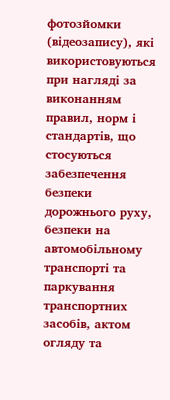фотозйомки (відеозапису), які використовуються при нагляді за виконанням правил, норм і стандартів, що стосуються забезпечення безпеки дорожнього руху, безпеки на автомобільному транспорті та паркування транспортних засобів, актом огляду та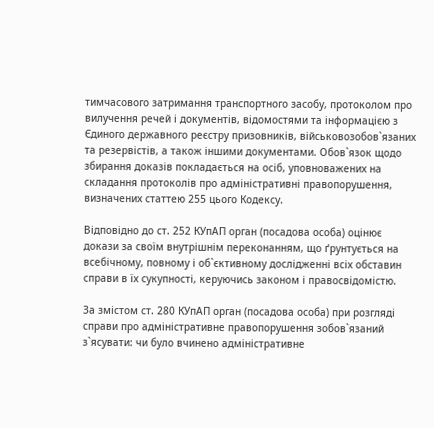тимчасового затримання транспортного засобу, протоколом про вилучення речей і документів, відомостями та інформацією з Єдиного державного реєстру призовників, військовозобов`язаних та резервістів, а також іншими документами. Обов`язок щодо збирання доказів покладається на осіб, уповноважених на складання протоколів про адміністративні правопорушення, визначених статтею 255 цього Кодексу.

Відповідно до ст. 252 КУпАП орган (посадова особа) оцінює докази за своїм внутрішнім переконанням, що ґрунтується на всебічному, повному і об`єктивному дослідженні всіх обставин справи в їх сукупності, керуючись законом і правосвідомістю.

За змістом ст. 280 КУпАП орган (посадова особа) при розгляді справи про адміністративне правопорушення зобов`язаний з`ясувати: чи було вчинено адміністративне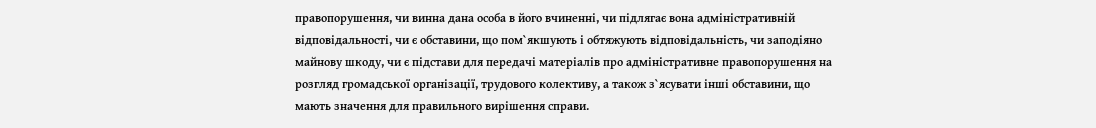правопорушення, чи винна дана особа в його вчиненні, чи підлягає вона адміністративній відповідальності, чи є обставини, що пом`якшують і обтяжують відповідальність, чи заподіяно майнову шкоду, чи є підстави для передачі матеріалів про адміністративне правопорушення на розгляд громадської організації, трудового колективу, а також з`ясувати інші обставини, що мають значення для правильного вирішення справи.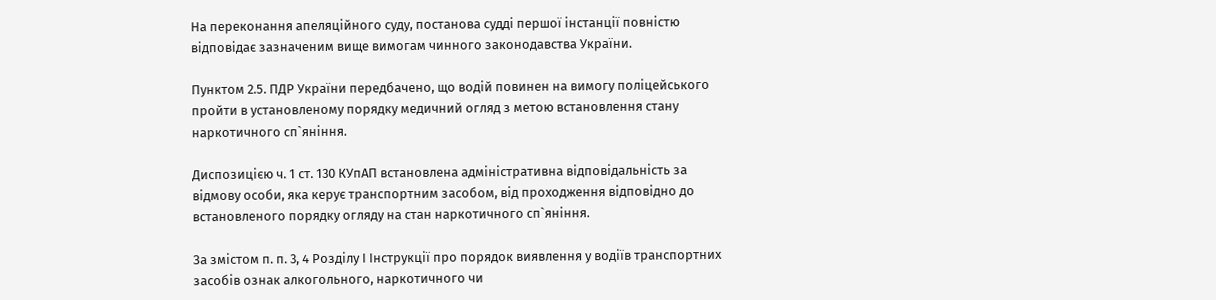На переконання апеляційного суду, постанова судді першої інстанції повністю відповідає зазначеним вище вимогам чинного законодавства України.

Пунктом 2.5. ПДР України передбачено, що водій повинен на вимогу поліцейського пройти в установленому порядку медичний огляд з метою встановлення стану наркотичного сп`яніння.

Диспозицією ч. 1 ст. 130 КУпАП встановлена адміністративна відповідальність за відмову особи, яка керує транспортним засобом, від проходження відповідно до встановленого порядку огляду на стан наркотичного сп`яніння.

За змістом п. п. 3, 4 Розділу І Інструкції про порядок виявлення у водіїв транспортних засобів ознак алкогольного, наркотичного чи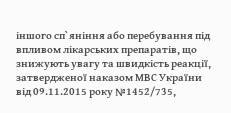іншого сп`яніння або перебування під впливом лікарських препаратів, що знижують увагу та швидкість реакції, затвердженої наказом МВС України від 09.11.2015 року №1452/735,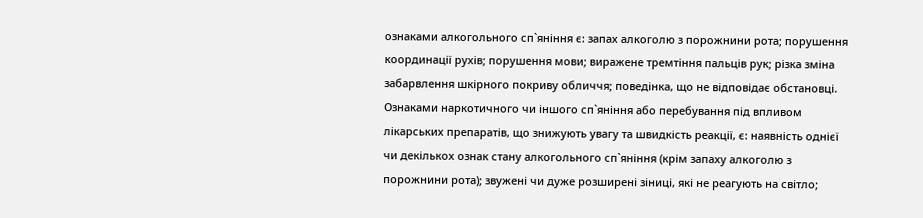ознаками алкогольного сп`яніння є: запах алкоголю з порожнини рота; порушення координації рухів; порушення мови; виражене тремтіння пальців рук; різка зміна забарвлення шкірного покриву обличчя; поведінка, що не відповідає обстановці. Ознаками наркотичного чи іншого сп`яніння або перебування під впливом лікарських препаратів, що знижують увагу та швидкість реакції, є: наявність однієї чи декількох ознак стану алкогольного сп`яніння (крім запаху алкоголю з порожнини рота); звужені чи дуже розширені зіниці, які не реагують на світло;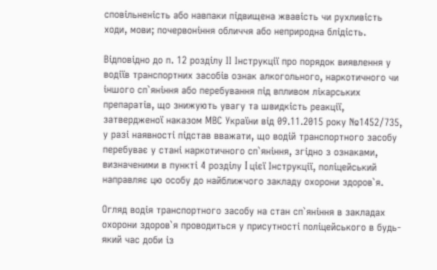сповільненість або навпаки підвищена жвавість чи рухливість ходи, мови; почервоніння обличчя або неприродна блідість.

Відповідно до п. 12 розділу ІІ Інструкції про порядок виявлення у водіїв транспортних засобів ознак алкогольного, наркотичного чи іншого сп`яніння або перебування під впливом лікарських препаратів, що знижують увагу та швидкість реакції, затвердженої наказом МВС України від 09.11.2015 року №1452/735, у разі наявності підстав вважати, що водій транспортного засобу перебуває у стані наркотичного сп`яніння, згідно з ознаками, визначеними в пункті 4 розділу I цієї Інструкції, поліцейський направляє цю особу до найближчого закладу охорони здоров`я.

Огляд водія транспортного засобу на стан сп`яніння в закладах охорони здоров`я проводиться у присутності поліцейського в будь-який час доби із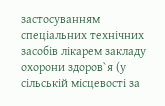застосуванням спеціальних технічних засобів лікарем закладу охорони здоров`я (у сільській місцевості за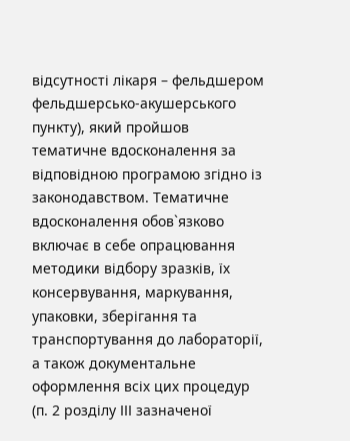відсутності лікаря – фельдшером фельдшерсько-акушерського пункту), який пройшов тематичне вдосконалення за відповідною програмою згідно із законодавством. Тематичне вдосконалення обов`язково включає в себе опрацювання методики відбору зразків, їх консервування, маркування, упаковки, зберігання та транспортування до лабораторії, а також документальне оформлення всіх цих процедур (п. 2 розділу ІІІ зазначеної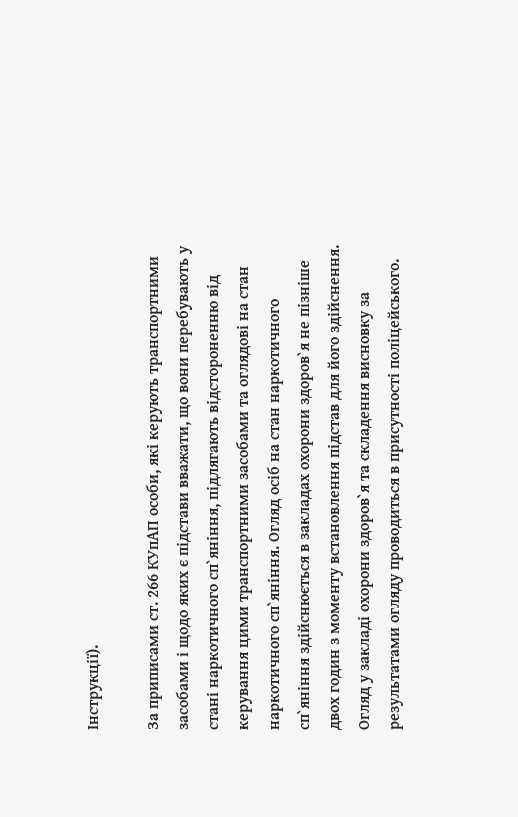Інструкції).

За приписами ст. 266 КУпАП особи, які керують транспортними засобами і щодо яких є підстави вважати, що вони перебувають у стані наркотичного сп`яніння, підлягають відстороненню від керування цими транспортними засобами та оглядові на стан наркотичного сп`яніння. Огляд осіб на стан наркотичного сп`яніння здійснюється в закладах охорони здоров`я не пізніше двох годин з моменту встановлення підстав для його здійснення. Огляд у закладі охорони здоров`я та складення висновку за результатами огляду проводиться в присутності поліцейського.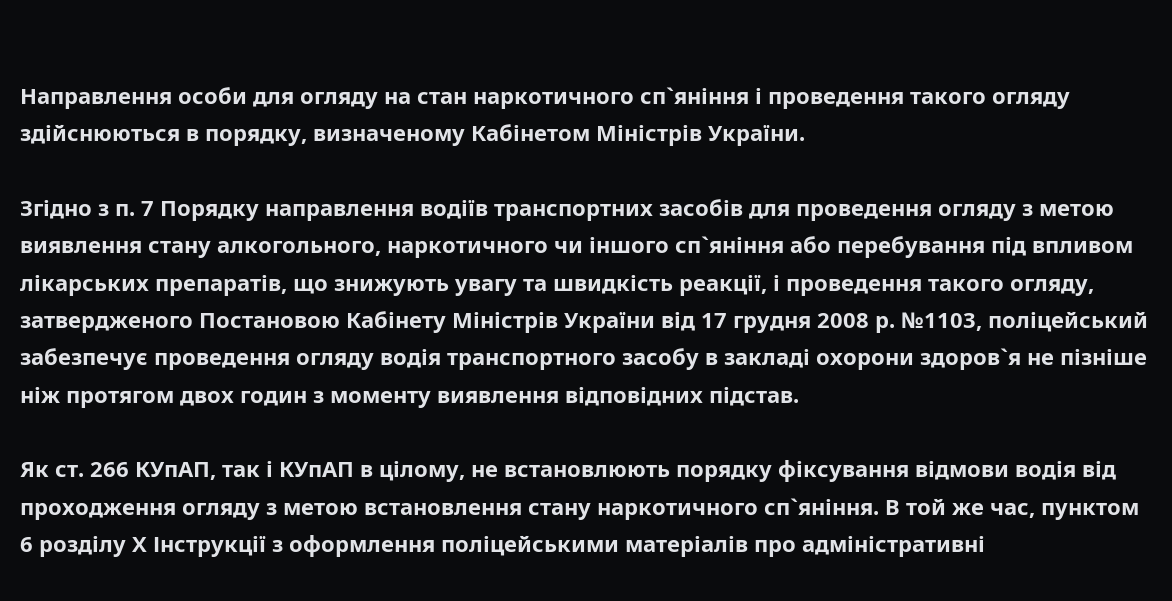Направлення особи для огляду на стан наркотичного сп`яніння і проведення такого огляду здійснюються в порядку, визначеному Кабінетом Міністрів України.

Згідно з п. 7 Порядку направлення водіїв транспортних засобів для проведення огляду з метою виявлення стану алкогольного, наркотичного чи іншого сп`яніння або перебування під впливом лікарських препаратів, що знижують увагу та швидкість реакції, і проведення такого огляду, затвердженого Постановою Кабінету Міністрів України від 17 грудня 2008 р. №1103, поліцейський забезпечує проведення огляду водія транспортного засобу в закладі охорони здоров`я не пізніше ніж протягом двох годин з моменту виявлення відповідних підстав.

Як ст. 266 КУпАП, так і КУпАП в цілому, не встановлюють порядку фіксування відмови водія від проходження огляду з метою встановлення стану наркотичного сп`яніння. В той же час, пунктом 6 розділу Х Інструкції з оформлення поліцейськими матеріалів про адміністративні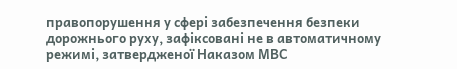правопорушення у сфері забезпечення безпеки дорожнього руху, зафіксовані не в автоматичному режимі, затвердженої Наказом МВС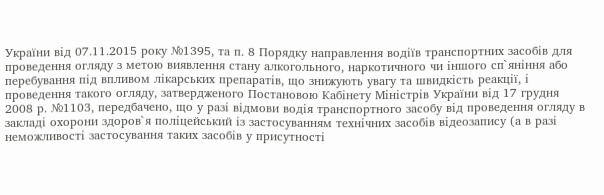України від 07.11.2015 року №1395, та п. 8 Порядку направлення водіїв транспортних засобів для проведення огляду з метою виявлення стану алкогольного, наркотичного чи іншого сп`яніння або перебування під впливом лікарських препаратів, що знижують увагу та швидкість реакції, і проведення такого огляду, затвердженого Постановою Кабінету Міністрів України від 17 грудня 2008 р. №1103, передбачено, що у разі відмови водія транспортного засобу від проведення огляду в закладі охорони здоров`я поліцейський із застосуванням технічних засобів відеозапису (а в разі неможливості застосування таких засобів у присутності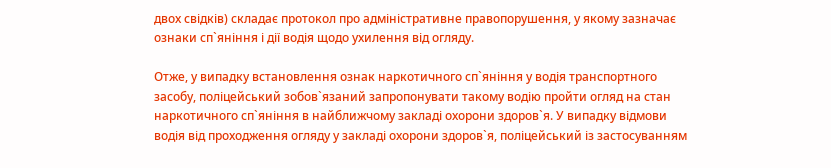двох свідків) складає протокол про адміністративне правопорушення, у якому зазначає ознаки сп`яніння і дії водія щодо ухилення від огляду.

Отже, у випадку встановлення ознак наркотичного сп`яніння у водія транспортного засобу, поліцейський зобов`язаний запропонувати такому водію пройти огляд на стан наркотичного сп`яніння в найближчому закладі охорони здоров`я. У випадку відмови водія від проходження огляду у закладі охорони здоров`я, поліцейський із застосуванням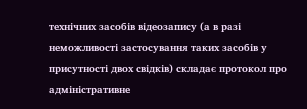технічних засобів відеозапису (а в разі неможливості застосування таких засобів у присутності двох свідків) складає протокол про адміністративне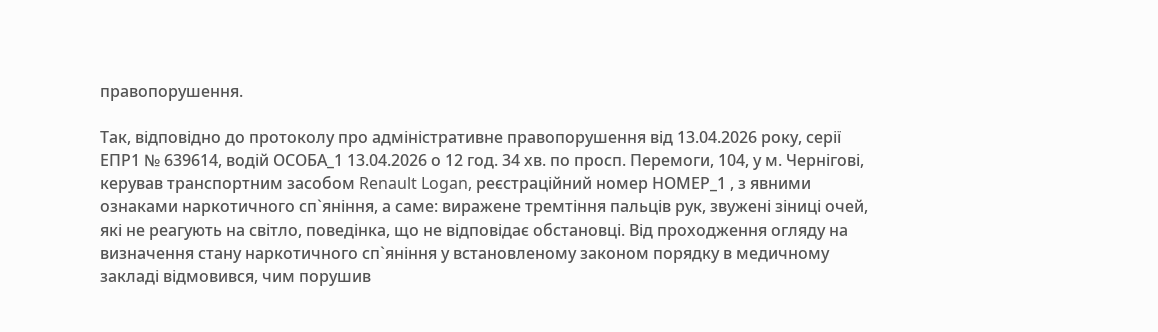правопорушення.

Так, відповідно до протоколу про адміністративне правопорушення від 13.04.2026 року, серії ЕПР1 № 639614, водій ОСОБА_1 13.04.2026 о 12 год. 34 хв. по просп. Перемоги, 104, у м. Чернігові, керував транспортним засобом Renault Logan, реєстраційний номер НОМЕР_1 , з явними ознаками наркотичного сп`яніння, а саме: виражене тремтіння пальців рук, звужені зіниці очей, які не реагують на світло, поведінка, що не відповідає обстановці. Від проходження огляду на визначення стану наркотичного сп`яніння у встановленому законом порядку в медичному закладі відмовився, чим порушив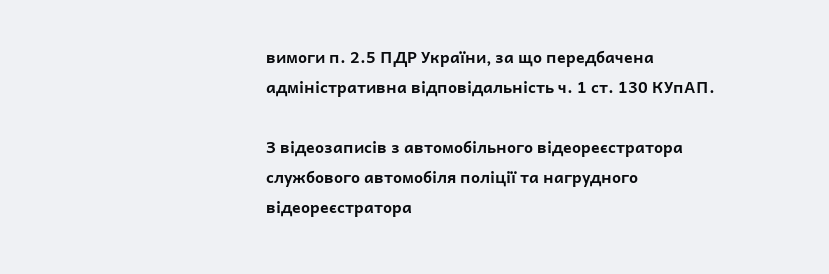вимоги п. 2.5 ПДР України, за що передбачена адміністративна відповідальність ч. 1 ст. 130 КУпАП.

З відеозаписів з автомобільного відеореєстратора службового автомобіля поліції та нагрудного відеореєстратора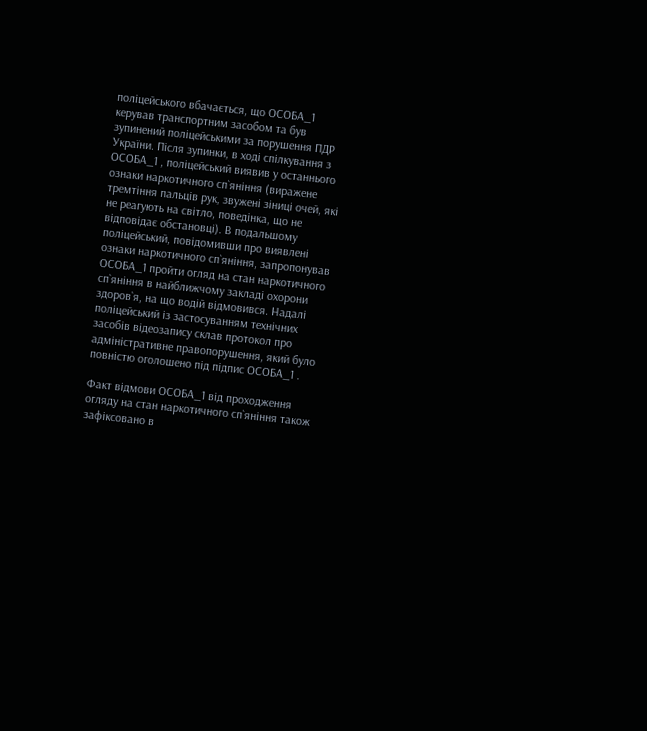поліцейського вбачається, що ОСОБА_1 керував транспортним засобом та був зупинений поліцейськими за порушення ПДР України. Після зупинки, в ході спілкування з ОСОБА_1 , поліцейський виявив у останнього ознаки наркотичного сп`яніння (виражене тремтіння пальців рук, звужені зіниці очей, які не реагують на світло, поведінка, що не відповідає обстановці). В подальшому поліцейський, повідомивши про виявлені ознаки наркотичного сп`яніння, запропонував ОСОБА_1 пройти огляд на стан наркотичного сп`яніння в найближчому закладі охорони здоров`я, на що водій відмовився. Надалі поліцейський із застосуванням технічних засобів відеозапису склав протокол про адміністративне правопорушення, який було повністю оголошено під підпис ОСОБА_1 .

Факт відмови ОСОБА_1 від проходження огляду на стан наркотичного сп`яніння також зафіксовано в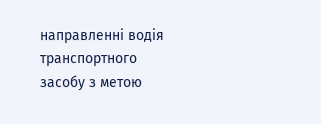направленні водія транспортного засобу з метою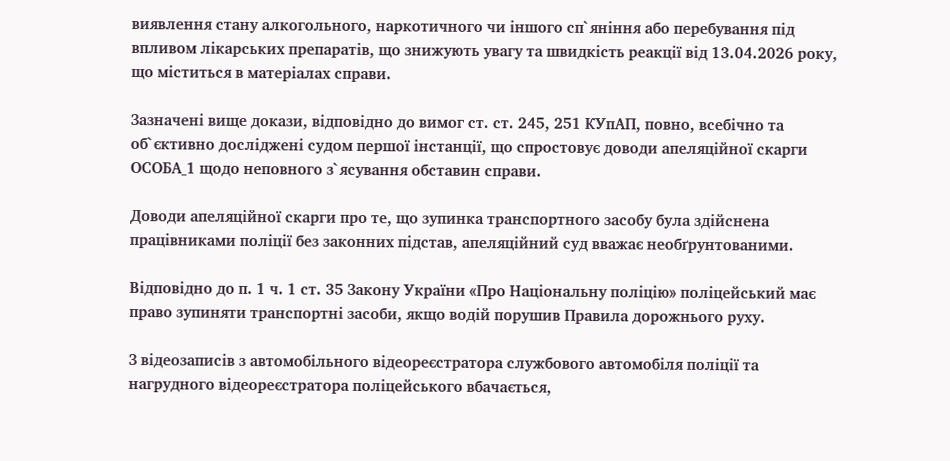виявлення стану алкогольного, наркотичного чи іншого сп`яніння або перебування під впливом лікарських препаратів, що знижують увагу та швидкість реакції від 13.04.2026 року, що міститься в матеріалах справи.

Зазначені вище докази, відповідно до вимог ст. ст. 245, 251 КУпАП, повно, всебічно та об`єктивно досліджені судом першої інстанції, що спростовує доводи апеляційної скарги ОСОБА_1 щодо неповного з`ясування обставин справи.

Доводи апеляційної скарги про те, що зупинка транспортного засобу була здійснена працівниками поліції без законних підстав, апеляційний суд вважає необґрунтованими.

Відповідно до п. 1 ч. 1 ст. 35 Закону України «Про Національну поліцію» поліцейський має право зупиняти транспортні засоби, якщо водій порушив Правила дорожнього руху.

З відеозаписів з автомобільного відеореєстратора службового автомобіля поліції та нагрудного відеореєстратора поліцейського вбачається,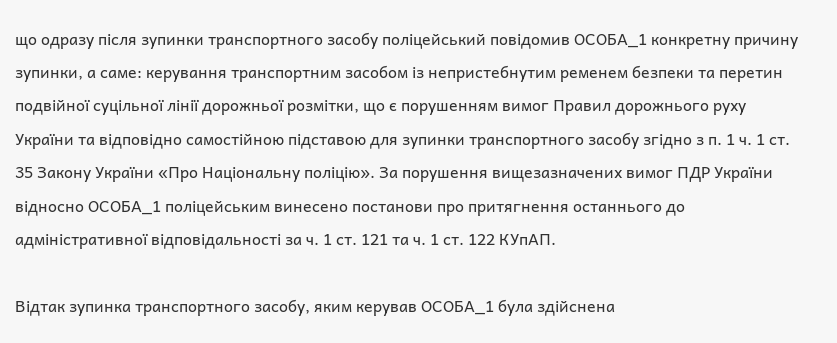що одразу після зупинки транспортного засобу поліцейський повідомив ОСОБА_1 конкретну причину зупинки, а саме: керування транспортним засобом із непристебнутим ременем безпеки та перетин подвійної суцільної лінії дорожньої розмітки, що є порушенням вимог Правил дорожнього руху України та відповідно самостійною підставою для зупинки транспортного засобу згідно з п. 1 ч. 1 ст. 35 Закону України «Про Національну поліцію». За порушення вищезазначених вимог ПДР України відносно ОСОБА_1 поліцейським винесено постанови про притягнення останнього до адміністративної відповідальності за ч. 1 ст. 121 та ч. 1 ст. 122 КУпАП.

Відтак зупинка транспортного засобу, яким керував ОСОБА_1 була здійснена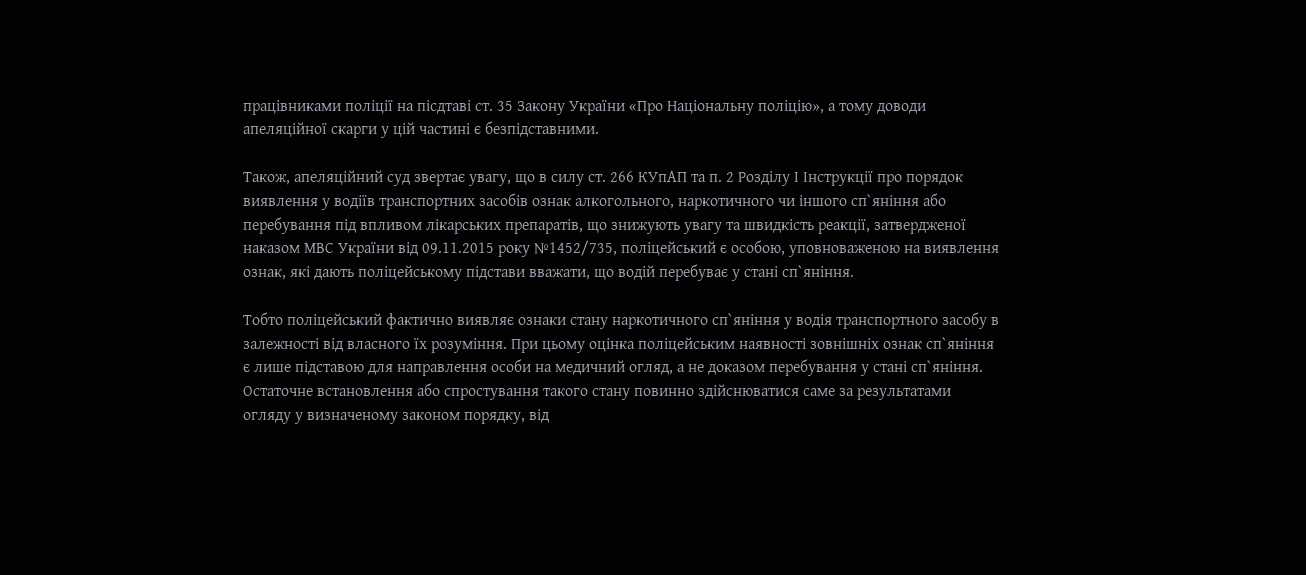працівниками поліції на пісдтаві ст. 35 Закону України «Про Національну поліцію», а тому доводи апеляційної скарги у цій частині є безпідставними.

Також, апеляційний суд звертає увагу, що в силу ст. 266 КУпАП та п. 2 Розділу І Інструкції про порядок виявлення у водіїв транспортних засобів ознак алкогольного, наркотичного чи іншого сп`яніння або перебування під впливом лікарських препаратів, що знижують увагу та швидкість реакції, затвердженої наказом МВС України від 09.11.2015 року №1452/735, поліцейський є особою, уповноваженою на виявлення ознак, які дають поліцейському підстави вважати, що водій перебуває у стані сп`яніння.

Тобто поліцейський фактично виявляє ознаки стану наркотичного сп`яніння у водія транспортного засобу в залежності від власного їх розуміння. При цьому оцінка поліцейським наявності зовнішніх ознак сп`яніння є лише підставою для направлення особи на медичний огляд, а не доказом перебування у стані сп`яніння. Остаточне встановлення або спростування такого стану повинно здійснюватися саме за результатами огляду у визначеному законом порядку, від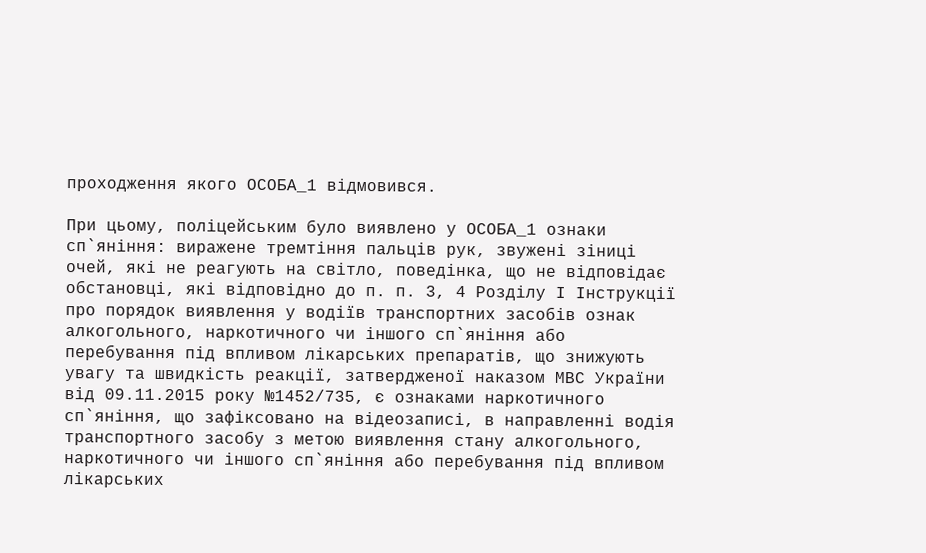проходження якого ОСОБА_1 відмовився.

При цьому, поліцейським було виявлено у ОСОБА_1 ознаки сп`яніння: виражене тремтіння пальців рук, звужені зіниці очей, які не реагують на світло, поведінка, що не відповідає обстановці, які відповідно до п. п. 3, 4 Розділу І Інструкції про порядок виявлення у водіїв транспортних засобів ознак алкогольного, наркотичного чи іншого сп`яніння або перебування під впливом лікарських препаратів, що знижують увагу та швидкість реакції, затвердженої наказом МВС України від 09.11.2015 року №1452/735, є ознаками наркотичного сп`яніння, що зафіксовано на відеозаписі, в направленні водія транспортного засобу з метою виявлення стану алкогольного, наркотичного чи іншого сп`яніння або перебування під впливом лікарських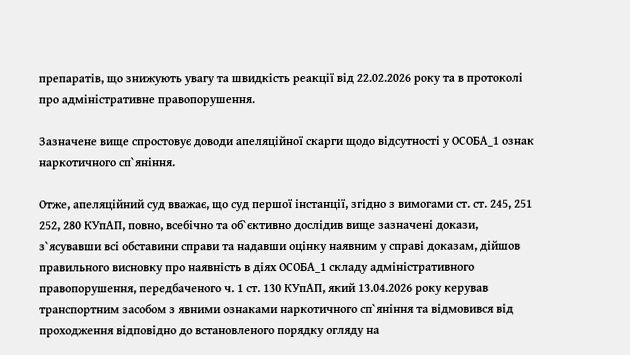препаратів, що знижують увагу та швидкість реакції від 22.02.2026 року та в протоколі про адміністративне правопорушення.

Зазначене вище спростовує доводи апеляційної скарги щодо відсутності у ОСОБА_1 ознак наркотичного сп`яніння.

Отже, апеляційний суд вважає, що суд першої інстанції, згідно з вимогами ст. ст. 245, 251 252, 280 КУпАП, повно, всебічно та об`єктивно дослідив вище зазначені докази, з`ясувавши всі обставини справи та надавши оцінку наявним у справі доказам, дійшов правильного висновку про наявність в діях ОСОБА_1 складу адміністративного правопорушення, передбаченого ч. 1 ст. 130 КУпАП, який 13.04.2026 року керував транспортним засобом з явними ознаками наркотичного сп`яніння та відмовився від проходження відповідно до встановленого порядку огляду на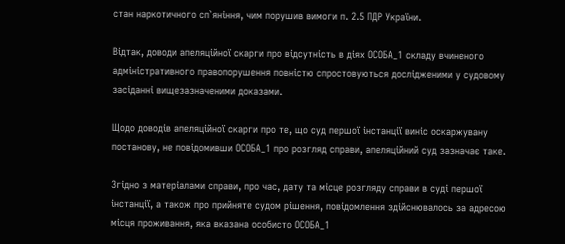стан наркотичного сп`яніння, чим порушив вимоги п. 2.5 ПДР України.

Відтак, доводи апеляційної скарги про відсутність в діях ОСОБА_1 складу вчиненого адміністративного правопорушення повністю спростовуються дослідженими у судовому засіданні вищезазначеними доказами.

Щодо доводів апеляційної скарги про те, що суд першої інстанції виніс оскаржувану постанову, не повідомивши ОСОБА_1 про розгляд справи, апеляційний суд зазначає таке.

Згідно з матеріалами справи, про час, дату та місце розгляду справи в суді першої інстанції, а також про прийняте судом рішення, повідомлення здійснювалось за адресою місця проживання, яка вказана особисто ОСОБА_1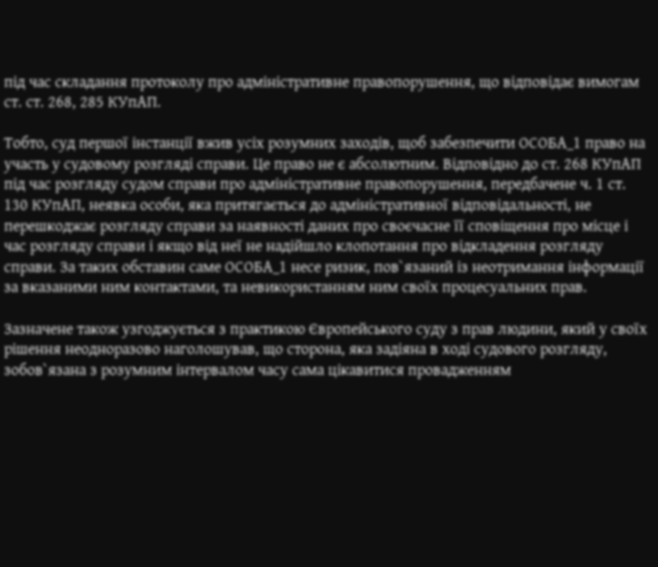під час складання протоколу про адміністративне правопорушення, що відповідає вимогам ст. ст. 268, 285 КУпАП.

Тобто, суд першої інстанції вжив усіх розумних заходів, щоб забезпечити ОСОБА_1 право на участь у судовому розгляді справи. Це право не є абсолютним. Відповідно до ст. 268 КУпАП під час розгляду судом справи про адміністративне правопорушення, передбачене ч. 1 ст. 130 КУпАП, неявка особи, яка притягається до адміністративної відповідальності, не перешкоджає розгляду справи за наявності даних про своєчасне її сповіщення про місце і час розгляду справи і якщо від неї не надійшло клопотання про відкладення розгляду справи. За таких обставин саме ОСОБА_1 несе ризик, пов`язаний із неотримання інформації за вказаними ним контактами, та невикористанням ним своїх процесуальних прав.

Зазначене також узгоджується з практикою Європейського суду з прав людини, який у своїх рішення неодноразово наголошував, що сторона, яка задіяна в ході судового розгляду, зобов`язана з розумним інтервалом часу сама цікавитися провадженням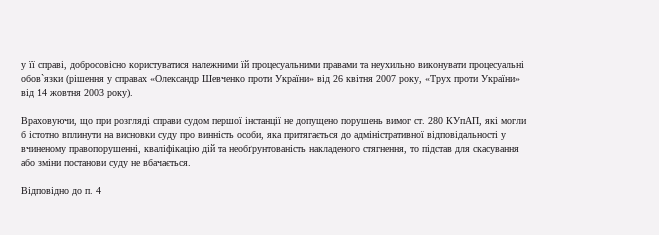у її справі, добросовісно користуватися належними їй процесуальними правами та неухильно виконувати процесуальні обов`язки (рішення у справах «Олександр Шевченко проти України» від 26 квітня 2007 року, «Трух проти України» від 14 жовтня 2003 року).

Враховуючи, що при розгляді справи судом першої інстанції не допущено порушень вимог ст. 280 КУпАП, які могли б істотно вплинути на висновки суду про винність особи, яка притягається до адміністративної відповідальності у вчиненому правопорушенні, кваліфікацію дій та необґрунтованість накладеного стягнення, то підстав для скасування або зміни постанови суду не вбачається.

Відповідно до п. 4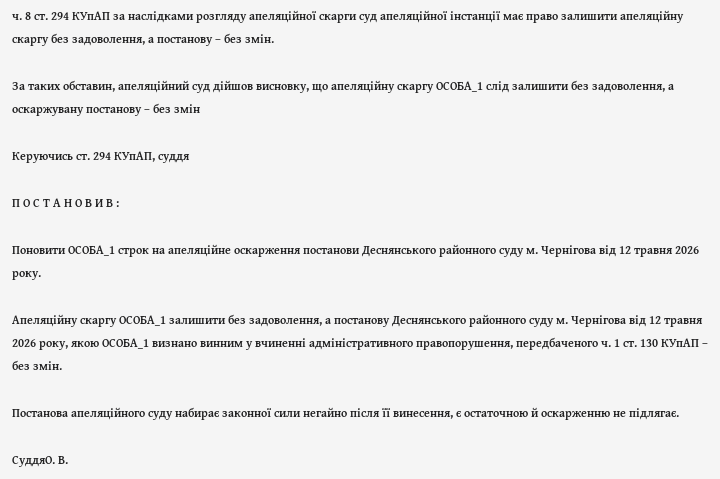ч. 8 ст. 294 КУпАП за наслідками розгляду апеляційної скарги суд апеляційної інстанції має право залишити апеляційну скаргу без задоволення, а постанову – без змін.

За таких обставин, апеляційний суд дійшов висновку, що апеляційну скаргу ОСОБА_1 слід залишити без задоволення, а оскаржувану постанову – без змін

Керуючись ст. 294 КУпАП, суддя

П О С Т А Н О В И В :

Поновити ОСОБА_1 строк на апеляційне оскарження постанови Деснянського районного суду м. Чернігова від 12 травня 2026 року.

Апеляційну скаргу ОСОБА_1 залишити без задоволення, а постанову Деснянського районного суду м. Чернігова від 12 травня 2026 року, якою ОСОБА_1 визнано винним у вчиненні адміністративного правопорушення, передбаченого ч. 1 ст. 130 КУпАП – без змін.

Постанова апеляційного суду набирає законної сили негайно після її винесення, є остаточною й оскарженню не підлягає.

СуддяО. В.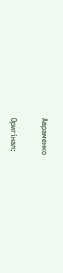Авраменко

Оригінал: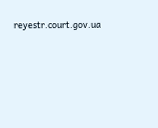reyestr.court.gov.ua